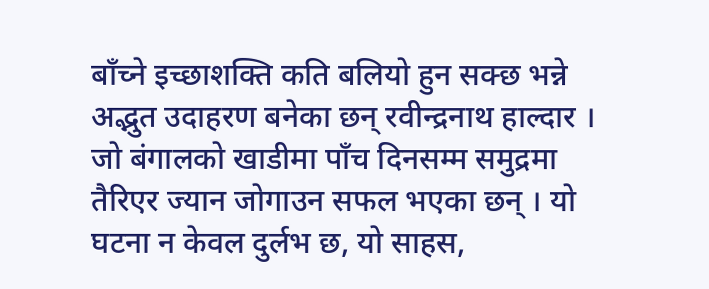बाँच्ने इच्छाशक्ति कति बलियो हुन सक्छ भन्ने अद्भुत उदाहरण बनेका छन् रवीन्द्रनाथ हाल्दार । जो बंगालको खाडीमा पाँच दिनसम्म समुद्रमा तैरिएर ज्यान जोगाउन सफल भएका छन् । यो घटना न केवल दुर्लभ छ, यो साहस,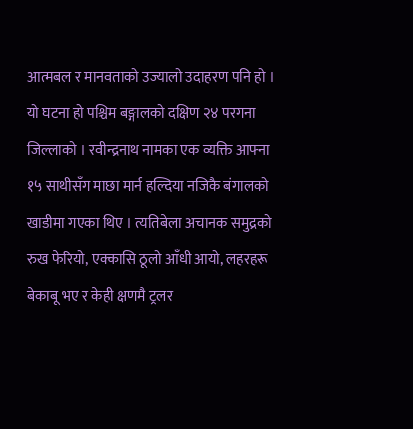आत्मबल र मानवताको उज्यालो उदाहरण पनि हो । यो घटना हो पश्चिम बङ्गालको दक्षिण २४ परगना जिल्लाको । रवीन्द्रनाथ नामका एक व्यक्ति आफ्ना १५ साथीसँग माछा मार्न हल्दिया नजिकै बंगालको खाडीमा गएका थिए । त्यतिबेला अचानक समुद्रको रुख फेरियो, एक्कासि ठूलो आँधी आयो, लहरहरू बेकाबू भए र केही क्षणमै ट्रलर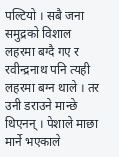पल्टियो । सबै जना समुद्रको विशाल लहरमा बग्दै गए र रवीन्द्रनाथ पनि त्यही लहरमा बग्न थाले । तर उनी डराउने मान्छे थिएनन् । पेशाले माछा मार्ने भएकाले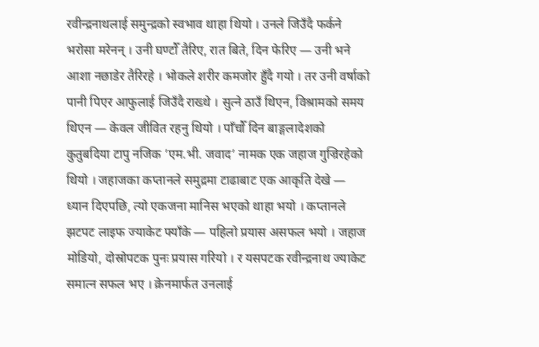रवीन्द्रनाथलाई समुन्द्रको स्वभाव थाहा थियो । उनले जिउँदै फर्कने भरोसा मरेनन् । उनी घण्टौँ तैरिए, रात बिते, दिन फेरिए — उनी भने आशा नछाडेर तैरिरहे । भोकले शरीर कमजोर हुँदै गयो । तर उनी वर्षाको पानी पिएर आफुलाई जिउँदै राख्थे । सुत्ने ठाउँ थिएन, विश्रामको समय थिएन — केवल जीवित रहनु थियो । पाँचौँ दिन बाङ्गलादेशको कुतुबदिया टापु नजिक ’एम.भी. जवाद’ नामक एक जहाज गुज्रिरहेको थियो । जहाजका कप्तानले समुद्रमा टाढाबाट एक आकृति देखे — ध्यान दिएपछि, त्यो एकजना मानिस भएको थाहा भयो । कप्तानले झटपट लाइफ ज्याकेट फ्याँके — पहिलो प्रयास असफल भयो । जहाज मोडियो, दोस्रोपटक पुनः प्रयास गरियो । र यसपटक रवीन्द्रनाथ ज्याकेट समात्न सफल भए । क्रेनमार्फत उनलाई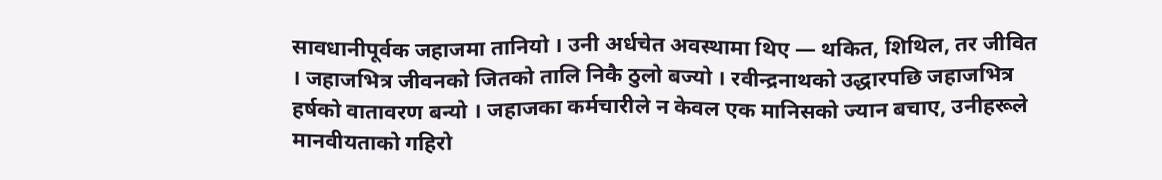सावधानीपूर्वक जहाजमा तानियो । उनी अर्धचेत अवस्थामा थिए — थकित, शिथिल, तर जीवित । जहाजभित्र जीवनको जितको तालि निकै ठुलो बज्यो । रवीन्द्रनाथको उद्धारपछि जहाजभित्र हर्षको वातावरण बन्यो । जहाजका कर्मचारीले न केवल एक मानिसको ज्यान बचाए, उनीहरूले मानवीयताको गहिरो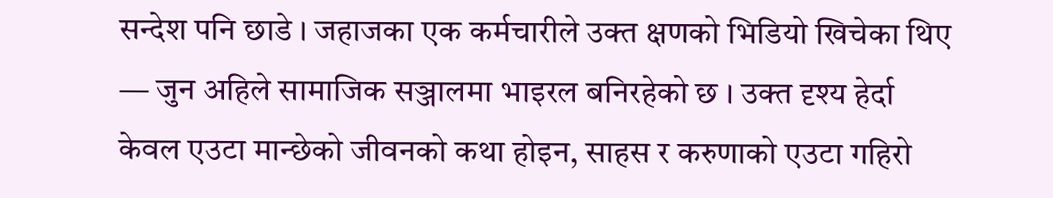सन्देश पनि छाडे । जहाजका एक कर्मचारीले उक्त क्षणको भिडियो खिचेका थिए — जुन अहिले सामाजिक सञ्जालमा भाइरल बनिरहेको छ । उक्त दृश्य हेर्दा केवल एउटा मान्छेको जीवनको कथा होइन, साहस र करुणाको एउटा गहिरो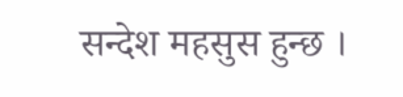सन्देश महसुस हुन्छ ।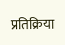प्रतिक्रिया